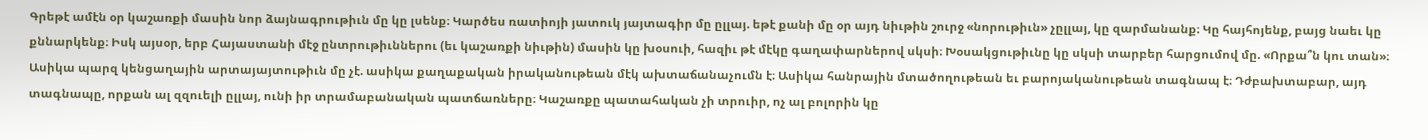Գրեթէ ամէն օր կաշառքի մասին նոր ձայնագրութիւն մը կը լսենք։ Կարծես ռատիոյի յատուկ յայտագիր մը ըլլայ. եթէ քանի մը օր այդ նիւթին շուրջ «նորութիւն» չըլլայ, կը զարմանանք։ Կը հայհոյենք, բայց նաեւ կը քննարկենք։ Իսկ այսօր, երբ Հայաստանի մէջ ընտրութիւններու (եւ կաշառքի նիւթին) մասին կը խօսուի, հազիւ թէ մէկը գաղափարներով սկսի։ Խօսակցութիւնը կը սկսի տարբեր հարցումով մը. «Որքա՞ն կու տան»։ Ասիկա պարզ կենցաղային արտայայտութիւն մը չէ. ասիկա քաղաքական իրականութեան մէկ ախտաճանաչումն է։ Ասիկա հանրային մտածողութեան եւ բարոյականութեան տագնապ է։ Դժբախտաբար, այդ տագնապը, որքան ալ զզուելի ըլլայ, ունի իր տրամաբանական պատճառները։ Կաշառքը պատահական չի տրուիր, ոչ ալ բոլորին կը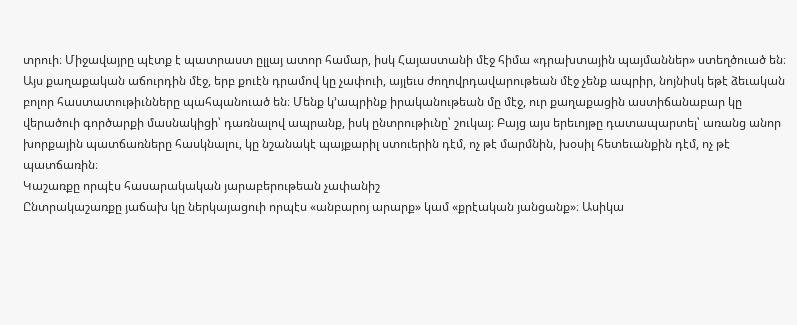տրուի։ Միջավայրը պէտք է պատրաստ ըլլայ ատոր համար, իսկ Հայաստանի մէջ հիմա «դրախտային պայմաններ» ստեղծուած են։
Այս քաղաքական աճուրդին մէջ, երբ քուէն դրամով կը չափուի, այլեւս ժողովրդավարութեան մէջ չենք ապրիր, նոյնիսկ եթէ ձեւական բոլոր հաստատութիւնները պահպանուած են։ Մենք կ’ապրինք իրականութեան մը մէջ, ուր քաղաքացին աստիճանաբար կը վերածուի գործարքի մասնակիցի՝ դառնալով ապրանք, իսկ ընտրութիւնը՝ շուկայ։ Բայց այս երեւոյթը դատապարտել՝ առանց անոր խորքային պատճառները հասկնալու, կը նշանակէ պայքարիլ ստուերին դէմ, ոչ թէ մարմնին, խօսիլ հետեւանքին դէմ, ոչ թէ պատճառին։
Կաշառքը որպէս հասարակական յարաբերութեան չափանիշ
Ընտրակաշառքը յաճախ կը ներկայացուի որպէս «անբարոյ արարք» կամ «քրէական յանցանք»։ Ասիկա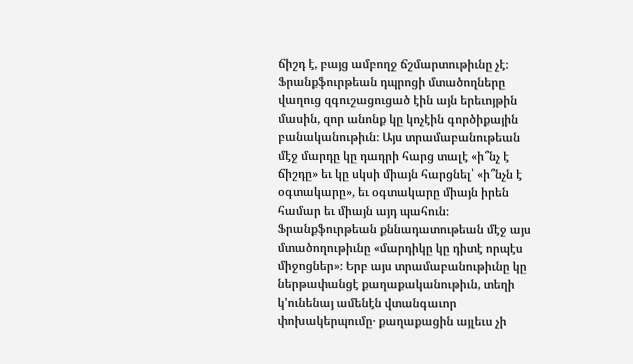ճիշդ է, բայց ամբողջ ճշմարտութիւնը չէ։ Ֆրանքֆուրթեան դպրոցի մտածողները վաղուց զգուշացուցած էին այն երեւոյթին մասին, զոր անոնք կը կոչէին գործիքային բանականութիւն։ Այս տրամաբանութեան մէջ մարդը կը դադրի հարց տալէ «ի՞նչ է ճիշդը» եւ կը սկսի միայն հարցնել՝ «ի՞նչն է օգտակարը», եւ օգտակարը միայն իրեն համար եւ միայն այդ պահուն։ Ֆրանքֆուրթեան քննադատութեան մէջ այս մտածողութիւնը «մարդիկը կը դիտէ որպէս միջոցներ»։ Երբ այս տրամաբանութիւնը կը ներթափանցէ քաղաքականութիւն, տեղի կ’ունենայ ամենէն վտանգաւոր փոխակերպումը․ քաղաքացին այլեւս չի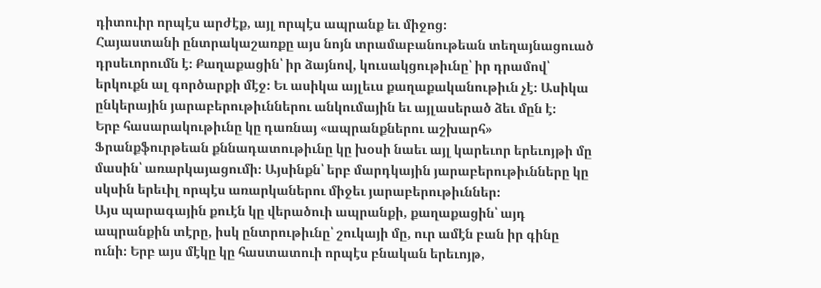դիտուիր որպէս արժէք, այլ որպէս ապրանք եւ միջոց։
Հայաստանի ընտրակաշառքը այս նոյն տրամաբանութեան տեղայնացուած դրսեւորումն է։ Քաղաքացին՝ իր ձայնով, կուսակցութիւնը՝ իր դրամով՝ երկուքն ալ գործարքի մէջ։ Եւ ասիկա այլեւս քաղաքականութիւն չէ։ Ասիկա ընկերային յարաբերութիւններու անկումային եւ այլասերած ձեւ մըն է։
Երբ հասարակութիւնը կը դառնայ «ապրանքներու աշխարհ»
Ֆրանքֆուրթեան քննադատութիւնը կը խօսի նաեւ այլ կարեւոր երեւոյթի մը մասին՝ առարկայացումի։ Այսինքն՝ երբ մարդկային յարաբերութիւնները կը սկսին երեւիլ որպէս առարկաներու միջեւ յարաբերութիւններ։
Այս պարագային քուէն կը վերածուի ապրանքի, քաղաքացին՝ այդ ապրանքին տէրը, իսկ ընտրութիւնը՝ շուկայի մը, ուր ամէն բան իր գինը ունի։ Երբ այս մէկը կը հաստատուի որպէս բնական երեւոյթ,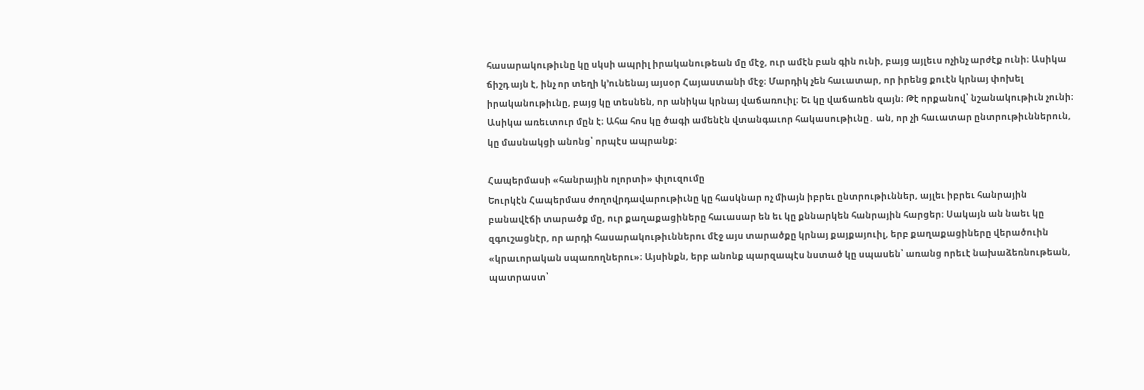հասարակութիւնը կը սկսի ապրիլ իրականութեան մը մէջ, ուր ամէն բան գին ունի, բայց այլեւս ոչինչ արժէք ունի։ Ասիկա ճիշդ այն է, ինչ որ տեղի կ’ունենայ այսօր Հայաստանի մէջ։ Մարդիկ չեն հաւատար, որ իրենց քուէն կրնայ փոխել իրականութիւնը, բայց կը տեսնեն, որ անիկա կրնայ վաճառուիլ։ Եւ կը վաճառեն զայն։ Թէ որքանով՝ նշանակութիւն չունի։ Ասիկա առեւտուր մըն է։ Ահա հոս կը ծագի ամենէն վտանգաւոր հակասութիւնը․ ան, որ չի հաւատար ընտրութիւններուն, կը մասնակցի անոնց՝ որպէս ապրանք։

Հապերմասի «հանրային ոլորտի» փլուզումը
Եուրկէն Հապերմաս ժողովրդավարութիւնը կը հասկնար ոչ միայն իբրեւ ընտրութիւններ, այլեւ իբրեւ հանրային բանավէճի տարածք մը, ուր քաղաքացիները հաւասար են եւ կը քննարկեն հանրային հարցեր։ Սակայն ան նաեւ կը զգուշացնէր, որ արդի հասարակութիւններու մէջ այս տարածքը կրնայ քայքայուիլ, երբ քաղաքացիները վերածուին «կրաւորական սպառողներու»։ Այսինքն, երբ անոնք պարզապէս նստած կը սպասեն՝ առանց որեւէ նախաձեռնութեան, պատրաստ՝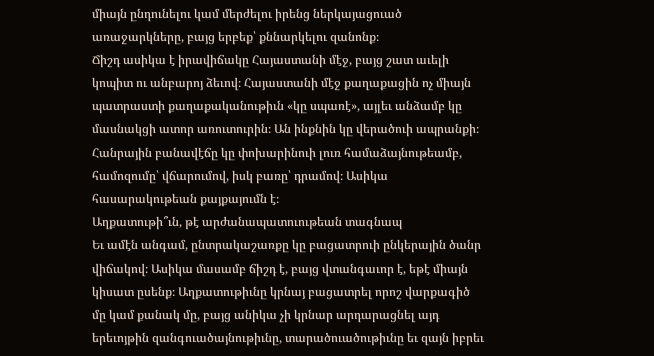միայն ընդունելու կամ մերժելու իրենց ներկայացուած առաջարկները, բայց երբեք՝ քննարկելու զանոնք։
Ճիշդ ասիկա է իրավիճակը Հայաստանի մէջ, բայց շատ աւելի կոպիտ ու անբարոյ ձեւով։ Հայաստանի մէջ քաղաքացին ոչ միայն պատրաստի քաղաքականութիւն «կը սպառէ», այլեւ անձամբ կը մասնակցի ատոր առուտուրին։ Ան ինքնին կը վերածուի ապրանքի։ Հանրային բանավէճը կը փոխարինուի լուռ համաձայնութեամբ, համոզումը՝ վճարումով, իսկ բառը՝ դրամով։ Ասիկա հասարակութեան քայքայումն է։
Աղքատութի՞ւն, թէ արժանապատուութեան տագնապ
Եւ ամէն անգամ, ընտրակաշառքը կը բացատրուի ընկերային ծանր վիճակով։ Ասիկա մասամբ ճիշդ է, բայց վտանգաւոր է, եթէ միայն կիսատ ըսենք։ Աղքատութիւնը կրնայ բացատրել որոշ վարքագիծ մը կամ քանակ մը, բայց անիկա չի կրնար արդարացնել այդ երեւոյթին զանգուածայնութիւնը, տարածուածութիւնը եւ զայն իբրեւ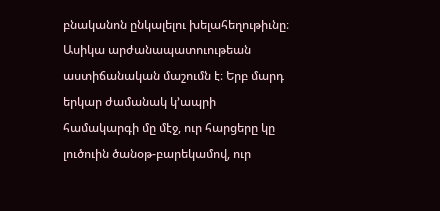բնականոն ընկալելու խելահեղութիւնը։ Ասիկա արժանապատուութեան աստիճանական մաշումն է։ Երբ մարդ երկար ժամանակ կ’ապրի համակարգի մը մէջ, ուր հարցերը կը լուծուին ծանօթ-բարեկամով, ուր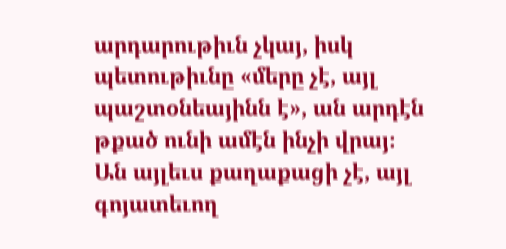արդարութիւն չկայ, իսկ պետութիւնը «մերը չէ, այլ պաշտօնեայինն է», ան արդէն թքած ունի ամէն ինչի վրայ։ Ան այլեւս քաղաքացի չէ, այլ գոյատեւող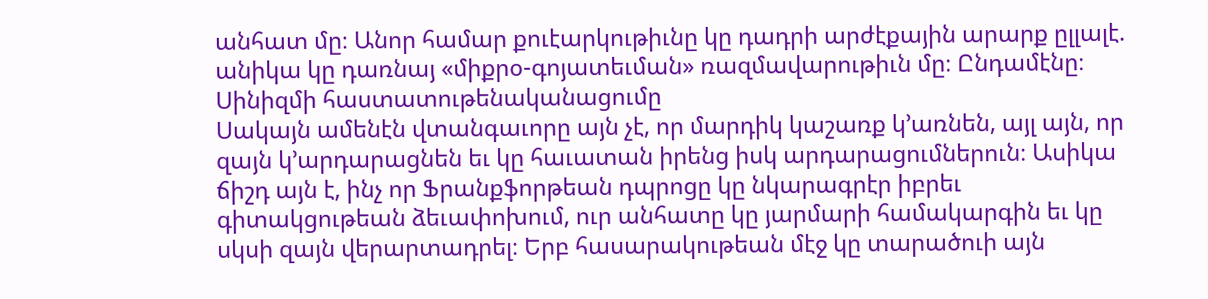անհատ մը։ Անոր համար քուէարկութիւնը կը դադրի արժէքային արարք ըլլալէ. անիկա կը դառնայ «միքրօ-գոյատեւման» ռազմավարութիւն մը։ Ընդամէնը։
Սինիզմի հաստատութենականացումը
Սակայն ամենէն վտանգաւորը այն չէ, որ մարդիկ կաշառք կ’առնեն, այլ այն, որ զայն կ’արդարացնեն եւ կը հաւատան իրենց իսկ արդարացումներուն։ Ասիկա ճիշդ այն է, ինչ որ Ֆրանքֆորթեան դպրոցը կը նկարագրէր իբրեւ գիտակցութեան ձեւափոխում, ուր անհատը կը յարմարի համակարգին եւ կը սկսի զայն վերարտադրել։ Երբ հասարակութեան մէջ կը տարածուի այն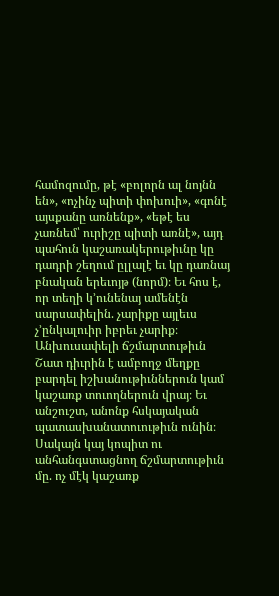համոզումը, թէ «բոլորն ալ նոյնն են», «ոչինչ պիտի փոխուի», «գոնէ այսքանը առնենք», «եթէ ես չառնեմ՝ ուրիշը պիտի առնէ», այդ պահուն կաշառակերութիւնը կը դադրի շեղում ըլլալէ եւ կը դառնայ բնական երեւոյթ (նորմ)։ Եւ հոս է, որ տեղի կ’ունենայ ամենէն սարսափելին. չարիքը այլեւս չ’ընկալուիր իբրեւ չարիք։
Անխուսափելի ճշմարտութիւն
Շատ դիւրին է ամբողջ մեղքը բարդել իշխանութիւններուն կամ կաշառք տուողներուն վրայ։ Եւ անշուշտ, անոնք հսկայական պատասխանատուութիւն ունին։ Սակայն կայ կոպիտ ու անհանգստացնող ճշմարտութիւն մը. ոչ մէկ կաշառք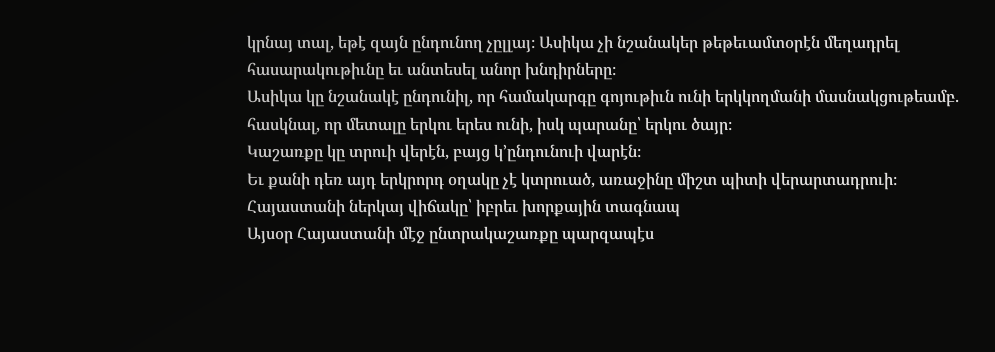կրնայ տալ, եթէ զայն ընդունող չըլլայ։ Ասիկա չի նշանակեր թեթեւամտօրէն մեղադրել հասարակութիւնը եւ անտեսել անոր խնդիրները։
Ասիկա կը նշանակէ ընդունիլ, որ համակարգը գոյութիւն ունի երկկողմանի մասնակցութեամբ. հասկնալ, որ մետալը երկու երես ունի, իսկ պարանը՝ երկու ծայր։
Կաշառքը կը տրուի վերէն, բայց կ’ընդունուի վարէն։
Եւ քանի դեռ այդ երկրորդ օղակը չէ կտրուած, առաջինը միշտ պիտի վերարտադրուի։
Հայաստանի ներկայ վիճակը՝ իբրեւ խորքային տագնապ
Այսօր Հայաստանի մէջ ընտրակաշառքը պարզապէս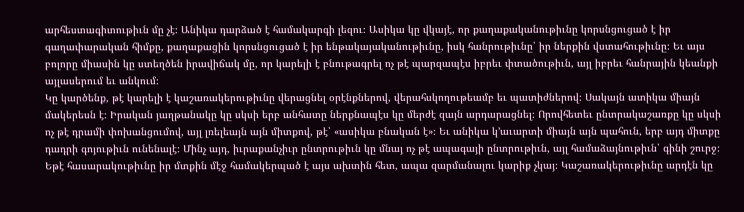արհեստագիտութիւն մը չէ։ Անիկա դարձած է համակարգի լեզու։ Ասիկա կը վկայէ, որ քաղաքականութիւնը կորսնցուցած է իր գաղափարական հիմքը, քաղաքացին կորսնցուցած է իր ենթակայականութիւնը, իսկ հանրութիւնը՝ իր ներքին վստահութիւնը։ Եւ այս բոլորը միասին կը ստեղծեն իրավիճակ մը, որ կարելի է բնութագրել ոչ թէ պարզապէս իբրեւ փտածութիւն, այլ իբրեւ հանրային կեանքի այլասերում եւ անկում։
Կը կարծենք, թէ կարելի է կաշառակերութիւնը վերացնել օրէնքներով, վերահսկողութեամբ եւ պատիժներով։ Սակայն ատիկա միայն մակերեսն է։ Իրական յաղթանակը կը սկսի երբ անհատը ներքնապէս կը մերժէ զայն արդարացնել։ Որովհետեւ ընտրակաշառքը կը սկսի ոչ թէ դրամի փոխանցումով, այլ լռելեայն այն միտքով, թէ՝ «ասիկա բնական է»։ Եւ անիկա կ’աւարտի միայն այն պահուն, երբ այդ միտքը դադրի գոյութիւն ունենալէ։ Մինչ այդ, իւրաքանչիւր ընտրութիւն կը մնայ ոչ թէ ապագայի ընտրութիւն, այլ համաձայնութիւն՝ գինի շուրջ։ Եթէ հասարակութիւնը իր մտքին մէջ համակերպած է այս ախտին հետ, ապա զարմանալու կարիք չկայ։ Կաշառակերութիւնը արդէն կը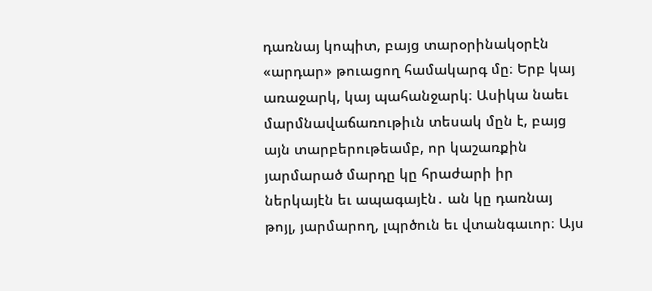դառնայ կոպիտ, բայց տարօրինակօրէն «արդար» թուացող համակարգ մը։ Երբ կայ առաջարկ, կայ պահանջարկ։ Ասիկա նաեւ մարմնավաճառութիւն տեսակ մըն է, բայց այն տարբերութեամբ, որ կաշառքին յարմարած մարդը կը հրաժարի իր ներկայէն եւ ապագայէն․ ան կը դառնայ թոյլ, յարմարող, լպրծուն եւ վտանգաւոր։ Այս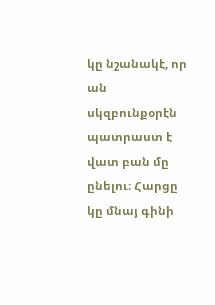կը նշանակէ, որ ան սկզբունքօրէն պատրաստ է վատ բան մը ընելու։ Հարցը կը մնայ գինի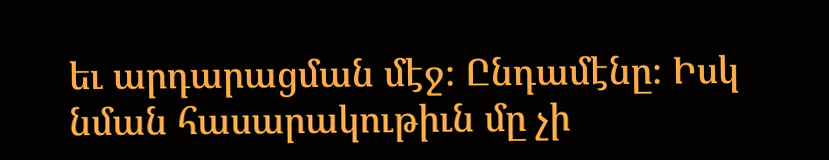եւ արդարացման մէջ։ Ընդամէնը։ Իսկ նման հասարակութիւն մը չի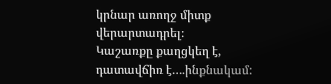կրնար առողջ միտք վերարտադրել։
Կաշառքը քաղցկեղ է, դատավճիռ է….ինքնակամ: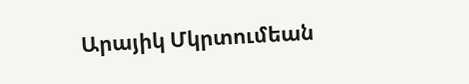Արայիկ Մկրտումեան